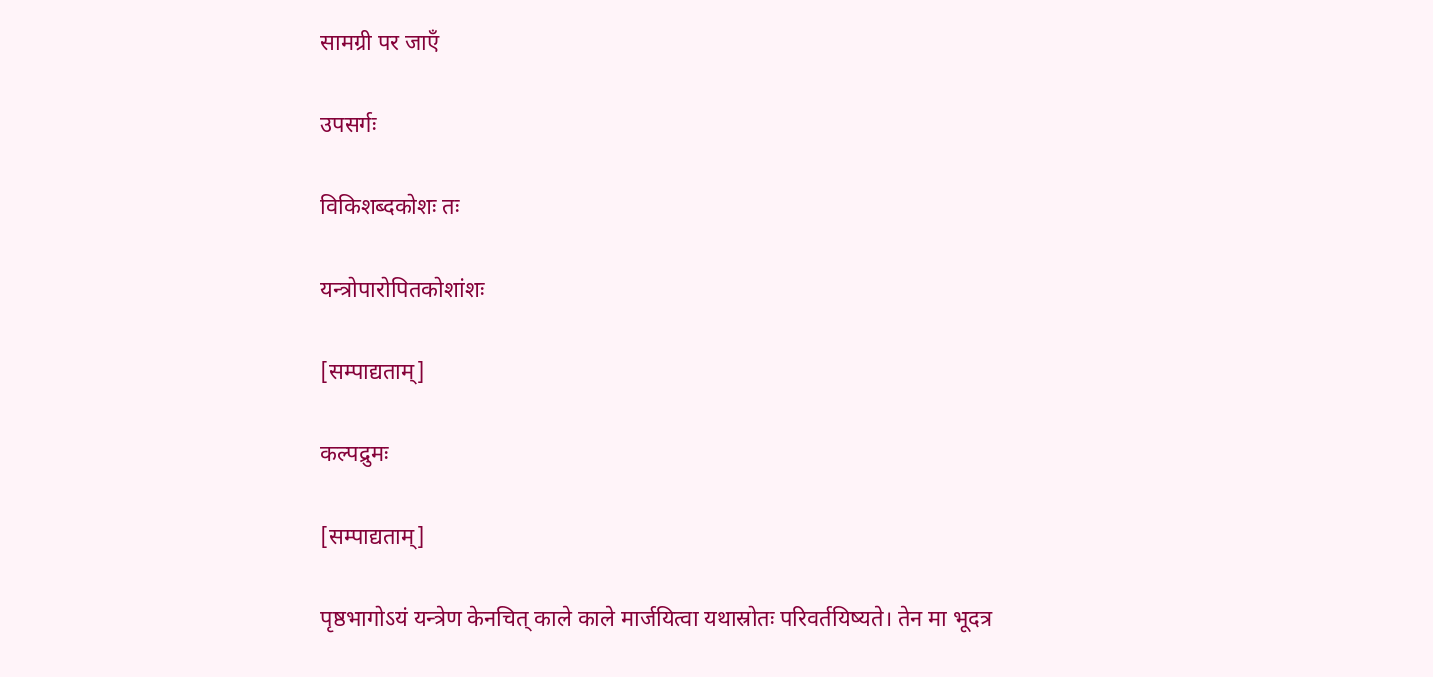सामग्री पर जाएँ

उपसर्गः

विकिशब्दकोशः तः

यन्त्रोपारोपितकोशांशः

[सम्पाद्यताम्]

कल्पद्रुमः

[सम्पाद्यताम्]

पृष्ठभागोऽयं यन्त्रेण केनचित् काले काले मार्जयित्वा यथास्रोतः परिवर्तयिष्यते। तेन मा भूदत्र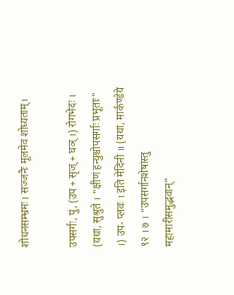शोधनसम्भ्रमः। सज्जनैः मूलमेव शोध्यताम्।

उपसर्गः, पुं, (उप + सृज् + घञ् ।) रोगभेदः । (यथा, सुश्रुते । “क्षीणं हन्युश्चोपसर्गाः प्रभूताः” ।) उप- प्लवः । इति मेदिनी ॥ (यथा, मार्कण्डेये ९२ । ७ । “उपसर्गानशेषांस्तु महामारीसमुद्भवान्”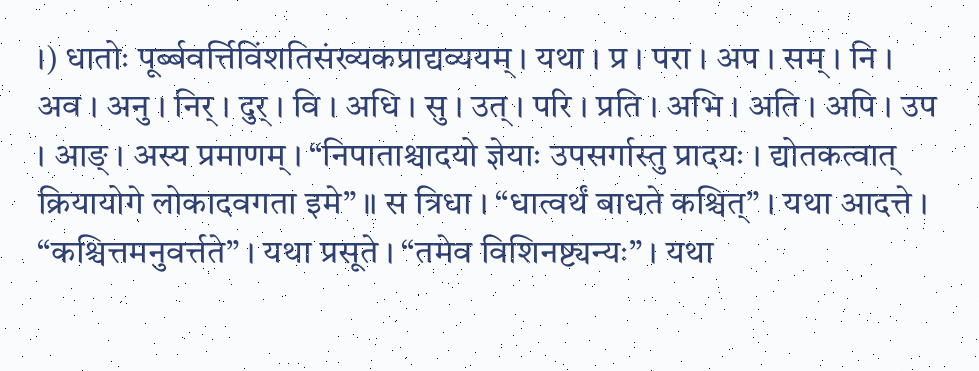।) धातोः पूर्ब्बवर्त्तिविंशतिसंख्यकप्राद्यव्ययम् । यथा । प्र । परा । अप । सम् । नि । अव । अनु । निर् । दुर् । वि । अधि । सु । उत् । परि । प्रति । अभि । अति । अपि । उप । आङ् । अस्य प्रमाणम् । “निपाताश्चादयो ज्ञेयाः उपसर्गास्तु प्रादयः । द्योतकत्वात् क्रियायोगे लोकादवगता इमे” ॥ स त्रिधा । “धात्वर्थं बाधते कश्चित्” । यथा आदत्ते । “कश्चित्तमनुवर्त्तते” । यथा प्रसूते । “तमेव विशिनष्ट्यन्यः” । यथा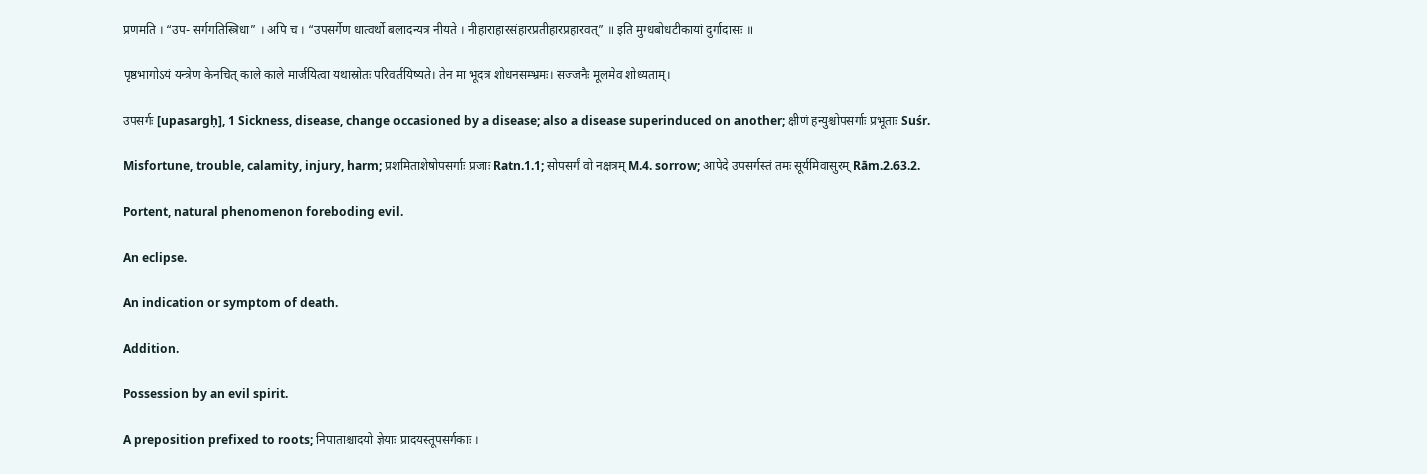प्रणमति । “उप- सर्गगतिस्त्रिधा” । अपि च । “उपसर्गेण धात्वर्थो बलादन्यत्र नीयते । नीहाराहारसंहारप्रतीहारप्रहारवत्” ॥ इति मुग्धबोधटीकायां दुर्गादासः ॥

पृष्ठभागोऽयं यन्त्रेण केनचित् काले काले मार्जयित्वा यथास्रोतः परिवर्तयिष्यते। तेन मा भूदत्र शोधनसम्भ्रमः। सज्जनैः मूलमेव शोध्यताम्।

उपसर्गः [upasargḥ], 1 Sickness, disease, change occasioned by a disease; also a disease superinduced on another; क्षीणं हन्युश्चोपसर्गाः प्रभूताः Suśr.

Misfortune, trouble, calamity, injury, harm; प्रशमिताशेषोपसर्गाः प्रजाः Ratn.1.1; सोपसर्गं वो नक्षत्रम् M.4. sorrow; आपेदे उपसर्गस्तं तमः सूर्यमिवासुरम् Rām.2.63.2.

Portent, natural phenomenon foreboding evil.

An eclipse.

An indication or symptom of death.

Addition.

Possession by an evil spirit.

A preposition prefixed to roots; निपाताश्चादयो ज्ञेयाः प्रादयस्तूपसर्गकाः ।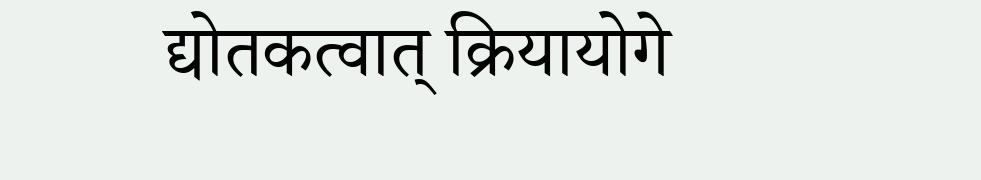द्योतकत्वात् क्रियायोगे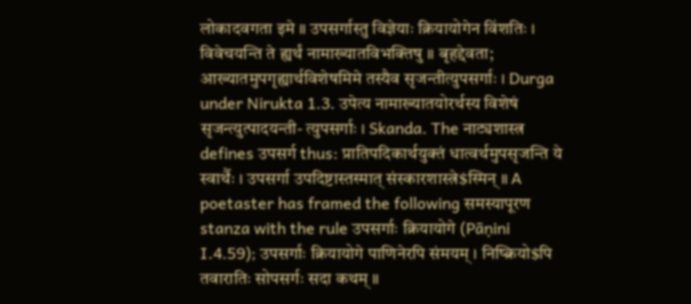लोकादवगता इमे ॥ उपसर्गास्तु विज्ञेयाः क्रियायोगेन विंशतिः । विवेचयन्ति ते ह्यर्थं नामाख्यातविभक्तिषु ॥ बृहद्देवता; आख्यातमुपगृह्यार्थविशेषमिमे तस्यैव सृजन्तीत्युपसर्गाः । Durga under Nirukta 1.3. उपेत्य नामाख्यातयोरर्थस्य विशेषं सृजन्त्युत्पादयन्ती- त्युपसर्गाः । Skanda. The नाट्यशास्त्र defines उपसर्ग thus: प्रातिपदिकार्थयुक्तं धात्वर्थमुपसृजन्ति ये स्वार्थैः । उपसर्गा उपदिष्टास्तस्मात् संस्कारशास्त्रे$स्मिन् ॥ A poetaster has framed the following समस्यापूरण stanza with the rule उपसर्गाः क्रियायोगे (Pāṇini I.4.59); उपसर्गाः क्रियायोगे पाणिनेरपि संमयम् । निष्क्रियो$पि तवारातिः सोपसर्गः सदा कथम् ॥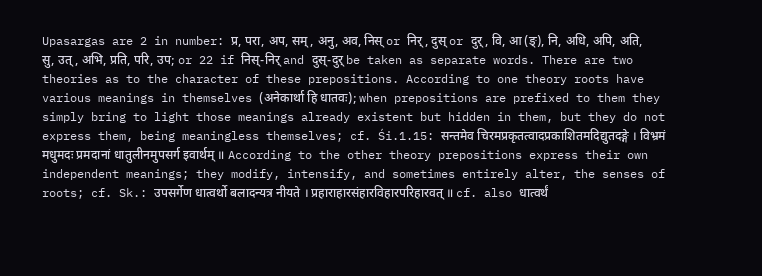Upasargas are 2 in number: प्र, परा, अप, सम्, अनु, अव, निस् or निर्, दुस् or दुर्, वि, आ (ङ्), नि, अधि, अपि, अति, सु, उत्, अभि, प्रति, परि, उप; or 22 if निस्-निर् and दुस्-दुर् be taken as separate words. There are two theories as to the character of these prepositions. According to one theory roots have various meanings in themselves (अनेकार्था हि धातवः); when prepositions are prefixed to them they simply bring to light those meanings already existent but hidden in them, but they do not express them, being meaningless themselves; cf. Śi.1.15: सन्तमेव चिरमप्रकृतत्वादप्रकाशितमदिद्युतदङ्गे । विभ्रमं मधुमदः प्रमदानां धातुलीनमुपसर्ग इवार्थम् ॥ According to the other theory prepositions express their own independent meanings; they modify, intensify, and sometimes entirely alter, the senses of roots; cf. Sk.: उपसर्गेण धात्वर्थो बलादन्यत्र नीयते । प्रहाराहारसंहारविहारपरिहारवत् ॥ cf. also धात्वर्थं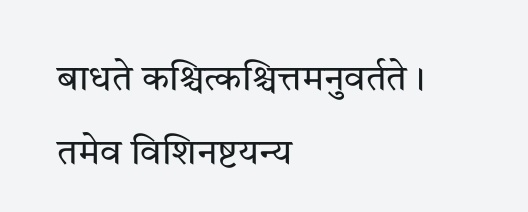बाधते कश्चित्कश्चित्तमनुवर्तते । तमेव विशिनष्टयन्य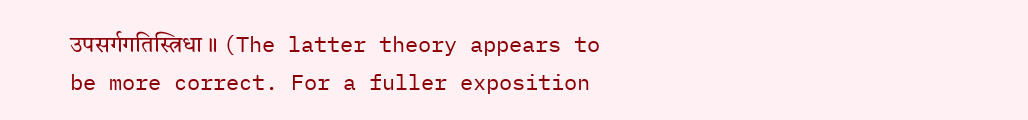उपसर्गगतिस्त्रिधा ॥ (The latter theory appears to be more correct. For a fuller exposition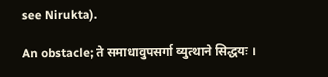see Nirukta).

An obstacle; ते समाधावुपसर्गा व्युत्थाने सिद्धयः ।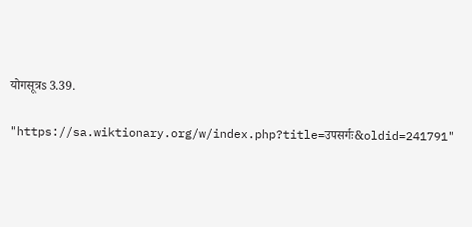योगसूत्रs 3.39.

"https://sa.wiktionary.org/w/index.php?title=उपसर्गः&oldid=241791"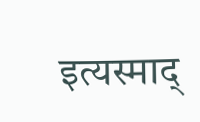इत्यस्माद्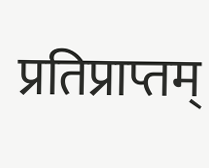प्रतिप्राप्तम्